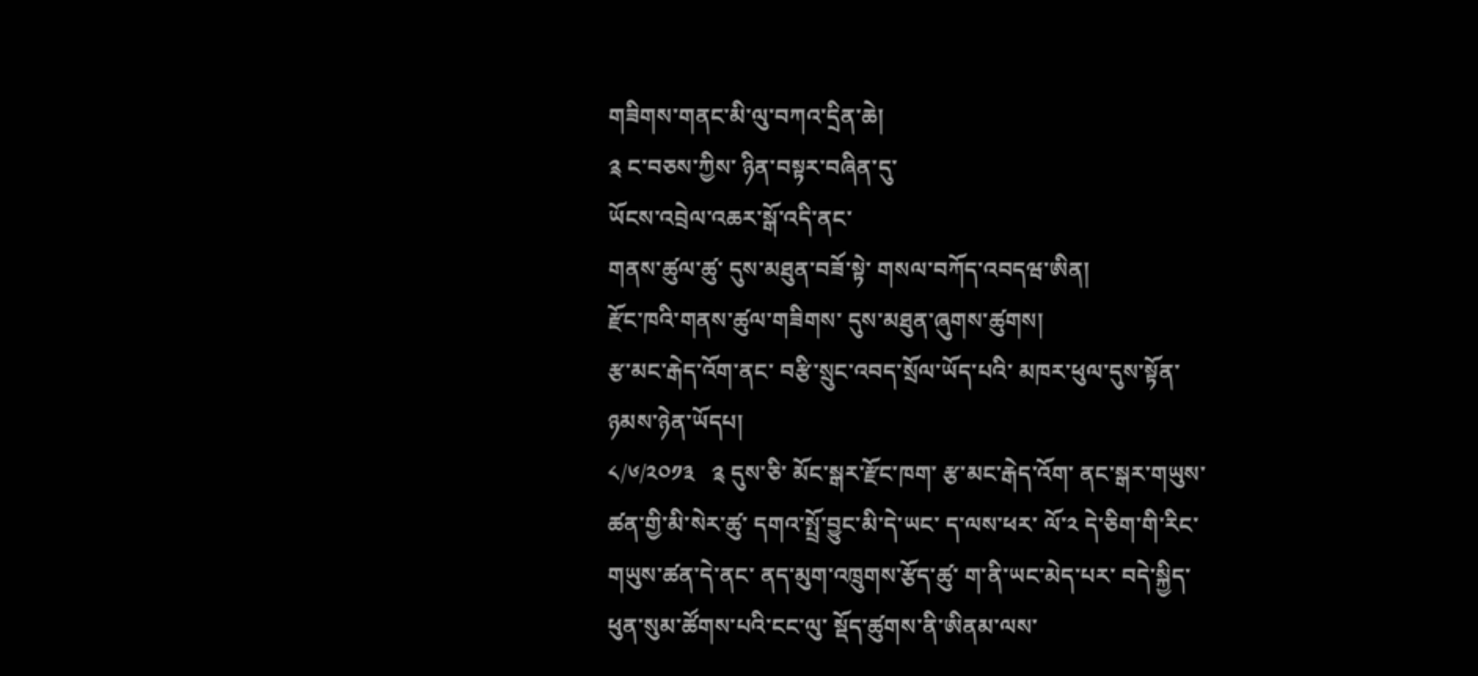གཟིགས་གནང་མི་ལུ་བཀའ་དྲིན་ཆེ།
༉ ང་བཅས་ཀྱིས་ ཉིན་བསྟར་བཞིན་དུ་
ཡོངས་འབྲེལ་འཆར་སྒོ་འདི་ནང་
གནས་ཚུལ་ཚུ་ དུས་མཐུན་བཟོ་སྟེ་ གསལ་བཀོད་འབདཝ་ཨིན།
རྫོང་ཁའི་གནས་ཚུལ་གཟིགས་ དུས་མཐུན་ཞུགས་ཚུགས།
རྩ་མང་རྒེད་འོག་ནང་ བརྩི་སྲུང་འབད་སྲོལ་ཡོད་པའི་ མཁར་ཕུལ་དུས་སྟོན་ ཉམས་ཉེན་ཡོདཔ།
༨/༦/༢༠༡༣   ༉ དུས་ཅི་ མོང་སྒར་རྫོང་ཁག་ རྩ་མང་རྒེད་འོག་ ནང་སྒར་གཡུས་ཚན་གྱི་མི་སེར་ཚུ་ དགའ་སྤྲོ་བྱུང་མི་དེ་ཡང་ ད་ལས་ཕར་ ལོ་༢ དེ་ཅིག་གི་རིང་ གཡུས་ཚན་དེ་ནང་ ནད་མུག་འཁྲུགས་རྩོད་ཚུ་ ག་ནི་ཡང་མེད་པར་ བདེ་སྐྱིད་ཕུན་སུམ་ཚོགས་པའི་ངང་ལུ་ སྡོད་ཚུགས་ནི་ཨིནམ་ལས་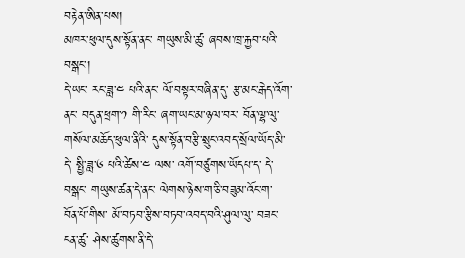བརྟེན་ཨིན་པས།
མཁར་ཕུལ་དུས་སྟོན་ནང་ གཡུས་མི་ཚུ་ ཞབས་ཁྲ་རྐྱབ་པའི་བསྒང་།
དེ་ཡང་ རང་ཟླ་༤ པའི་ནང་ ལོ་བསྟར་བཞིན་དུ་ རྩ་མང་རྒེད་འོག་ནང་ བདུན་ཕྲག་༡ གི་རིང་ ཞག་ཡང་མ་ཉལ་བར་ བོན་ལྷ་ལུ་གསོལ་མཆོད་ཕུལ་ནིའི་ དུས་སྟོན་བརྩི་སྲུང་འབད་སྲོལ་ཡོད་མི་དེ་ སྤྱི་ཟླ་༦ པའི་ཚེས་༤ ལས་ འགོ་བཙུགས་ཡོདཔ་ད་ དེ་བསྒང་ གཡུས་ཚན་དེ་ནང་ ལེགས་ཉེས་ག་ཅི་བཟུམ་འོང་ག་ བོན་པོ་གིས་ མོ་བཏབ་རྩིས་བཏབ་འབད་བའི་ཤུལ་ལུ་ བཟང་ངན་ཚུ་ ཤེས་ཚུགས་ནི་དེ་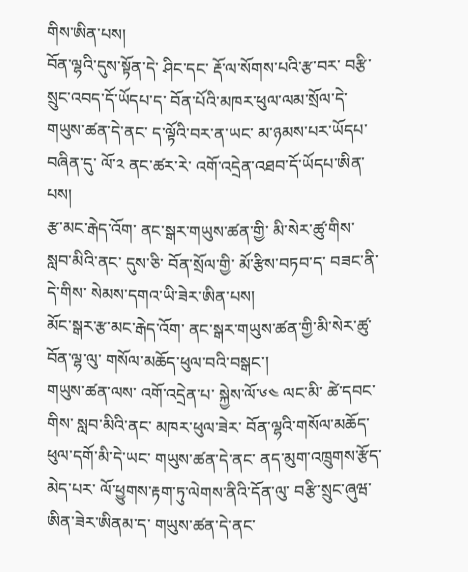གིས་ཨིན་པས།
བོན་ལྷའི་དུས་སྟོན་དེ་ ཤིང་དང་ རྡོ་ལ་སོགས་པའི་རྩ་བར་ བརྩི་སྲུང་འབད་དོ་ཡོདཔ་ད་ བོན་པོའི་མཁར་ཕུལ་ལམ་སྲོལ་དེ་ གཡུས་ཚན་དེ་ནང་ ད་ལྟོའི་བར་ན་ཡང་ མ་ཉམས་པར་ཡོདཔ་བཞིན་དུ་ ལོ་༢ ནང་ཚར་རེ་ འགོ་འདྲེན་འཐབ་དོ་ཡོདཔ་ཨིན་པས།
རྩ་མང་རྒེད་འོག་ ནང་སྒར་གཡུས་ཚན་གྱི་ མི་སེར་ཚུ་གིས་ སླབ་མིའི་ནང་ དུས་ཅི་ བོན་སྲོལ་གྱི་ མོ་རྩིས་བཏབ་ད་ བཟང་ནི་དེ་གིས་ སེམས་དགའ་ཡི་ཟེར་ཨིན་པས།
མོང་སྒར་རྩ་མང་རྒེད་འོག་ ནང་སྒར་གཡུས་ཚན་གྱི་མི་སེར་ཚུ་ བོན་ལྷ་ལུ་ གསོལ་མཆོད་ཕུལ་བའི་བསྒང་།
གཡུས་ཚན་ལས་ འགོ་འདྲེན་པ་ སྐྱེས་ལོ་༦༤ ལང་མི་ ཚེ་དབང་གིས་ སླབ་མིའི་ནང་ མཁར་ཕུལ་ཟེར་ བོན་ལྷའི་གསོལ་མཆོད་ཕུལ་དགོ་མི་དེ་ཡང་ གཡུས་ཚན་དེ་ནང་ ནད་མུག་འཁྲུགས་རྩོད་མེད་པར་ ལོ་ཕྱུགས་རྟག་ཏུ་ལེགས་ནིའི་དོན་ལུ་ བརྩི་སྲུང་ཞུཝ་ཨིན་ཟེར་ཨིནམ་ད་ གཡུས་ཚན་དེ་ནང་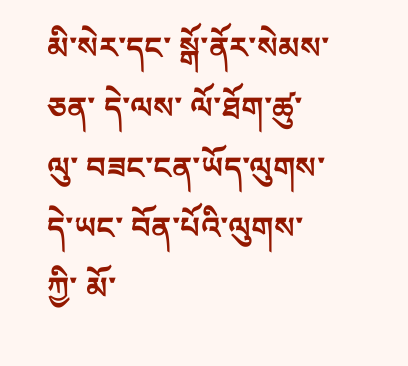མི་སེར་དང་ སྒོ་ནོར་སེམས་ཅན་ དེ་ལས་ ལོ་ཐོག་ཚུ་ལུ་ བཟང་ངན་ཡོད་ལུགས་དེ་ཡང་ བོན་པོའི་ལུགས་ཀྱི་ མོ་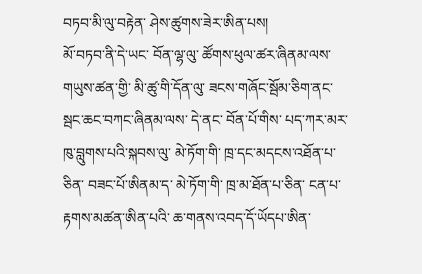བཏབ་མི་ལུ་བརྟེན་ ཤེས་ཚུགས་ཟེར་ཨིན་པས།
མོ་བཏབ་ནི་དེ་ཡང་ བོན་ལྷ་ལུ་ ཚོགས་ཕུལ་ཚར་ཞིནམ་ལས་ གཡུས་ཚན་གྱི་ མི་ཚུ་གི་དོན་ལུ་ ཟངས་གཞོང་སྦོམ་ཅིག་ནང་ སྦང་ཆང་བཀང་ཞིནམ་ལས་ དེ་ནང་ བོན་པོ་གིས་ པད་ཀར་མར་ཁུ་བླུགས་པའི་སྐབས་ལུ་ མེ་ཏོག་གི་ ཁྲ་དང་མདངས་འཐོན་པ་ཅིན་ བཟང་པོ་ཨིནམ་ད་ མེ་ཏོག་གི་ ཁྲ་མ་ཐོན་པ་ཅིན་ ངན་པ་རྟགས་མཚན་ཨིན་པའི་ ཆ་གནས་འབད་དོ་ཡོདཔ་ཨིན་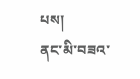པས།
ནང་མི་བཟའ་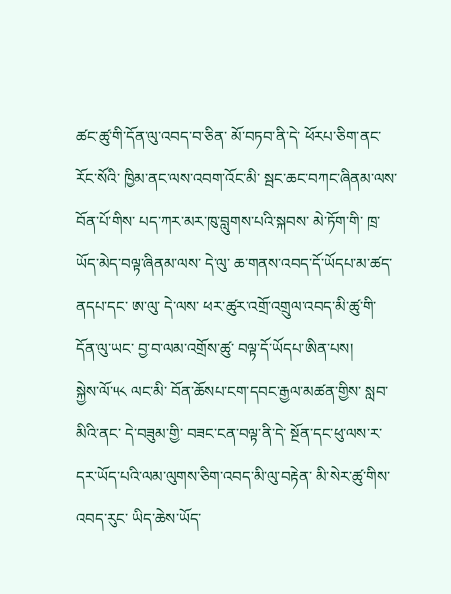ཚང་ཚུ་གི་དོན་ལུ་འབད་བ་ཅིན་ མོ་བཏབ་ནི་དེ་ ཕོརཔ་ཅིག་ནང་ རོང་སོའི་ ཁྱིམ་ནང་ལས་འབག་འོང་མི་ སྦང་ཆང་བཀང་ཞིནམ་ལས་ བོན་པོ་གིས་ པད་ཀར་མར་ཁུ་བླུགས་པའི་སྐབས་ མེ་ཏོག་གི་ ཁྲ་ཡོད་མེད་བལྟ་ཞིནམ་ལས་ དེ་ལུ་ ཆ་གནས་འབད་དོ་ཡོདཔ་མ་ཚད་ ནདཔ་དང་ ཨ་ལུ་ དེ་ལས་ ཕར་ཚུར་འགྲོ་འགྲུལ་འབད་མི་ཚུ་གི་དོན་ལུ་ཡང་ བྱ་བ་ལམ་འགྲོས་ཚུ་ བལྟ་དོ་ཡོདཔ་ཨིན་པས།
སྐྱེས་ལོ་༥༨ ལང་མི་ བོན་ཆོསཔ་ངག་དབང་རྒྱལ་མཚན་གྱིས་ སླབ་མིའི་ནང་ དེ་བཟུམ་གྱི་ བཟང་ངན་བལྟ་ནི་དེ་ སྔོན་དང་ཕུ་ལས་ར་ དར་ཡོད་པའི་ལམ་ལུགས་ཅིག་འབད་མི་ལུ་བརྟེན་ མི་སེར་ཚུ་གིས་འབད་རུང་ ཡིད་ཆེས་ཡོད་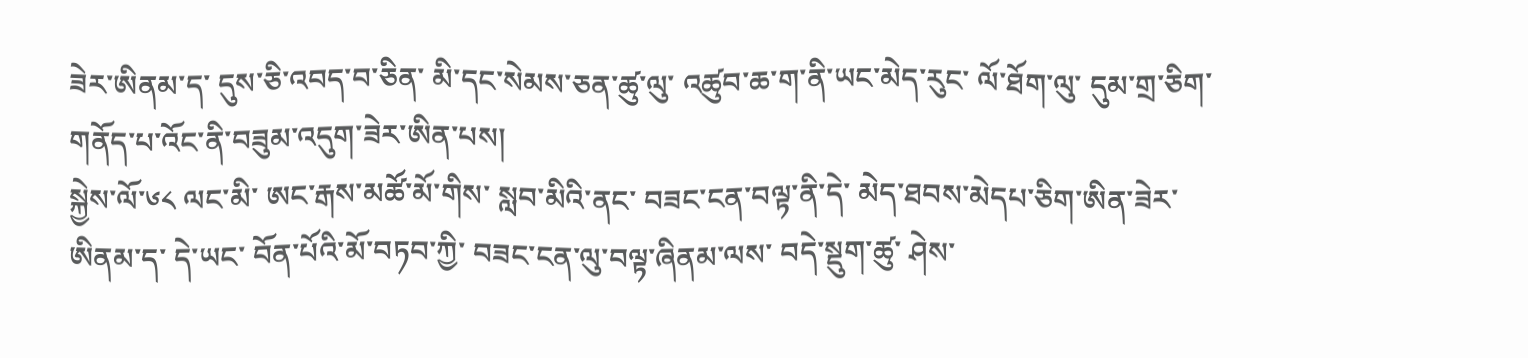ཟེར་ཨིནམ་ད་ དུས་ཅི་འབད་བ་ཅིན་ མི་དང་སེམས་ཅན་ཚུ་ལུ་ འཚུབ་ཆ་ག་ནི་ཡང་མེད་རུང་ ལོ་ཐོག་ལུ་ དུམ་གྲ་ཅིག་ གནོད་པ་འོང་ནི་བཟུམ་འདུག་ཟེར་ཨིན་པས།
སྐྱེས་ལོ་༦༨ ལང་མི་ ཨང་རྒས་མཚོ་མོ་གིས་ སླབ་མིའི་ནང་ བཟང་ངན་བལྟ་ནི་དེ་ མེད་ཐབས་མེདཔ་ཅིག་ཨིན་ཟེར་ཨིནམ་ད་ དེ་ཡང་ བོན་པོའི་མོ་བཏབ་ཀྱི་ བཟང་ངན་ལུ་བལྟ་ཞིནམ་ལས་ བདེ་སྡུག་ཚུ་ ཤེས་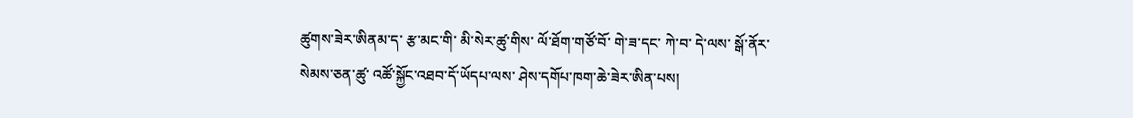ཚུགས་ཟེར་ཨིནམ་ད་ རྩ་མང་གི་ མི་སེར་ཚུ་གིས་ ལོ་ཐོག་གཙོ་བོ་ གེ་ཟ་དང་ ཀེ་བ་ དེ་ལས་ སྒོ་ནོར་སེམས་ཅན་ཚུ་ འཚོ་སྐྱོང་འཐབ་དོ་ཡོདཔ་ལས་ ཤེས་དགོཔ་ཁག་ཆེ་ཟེར་ཨིན་པས།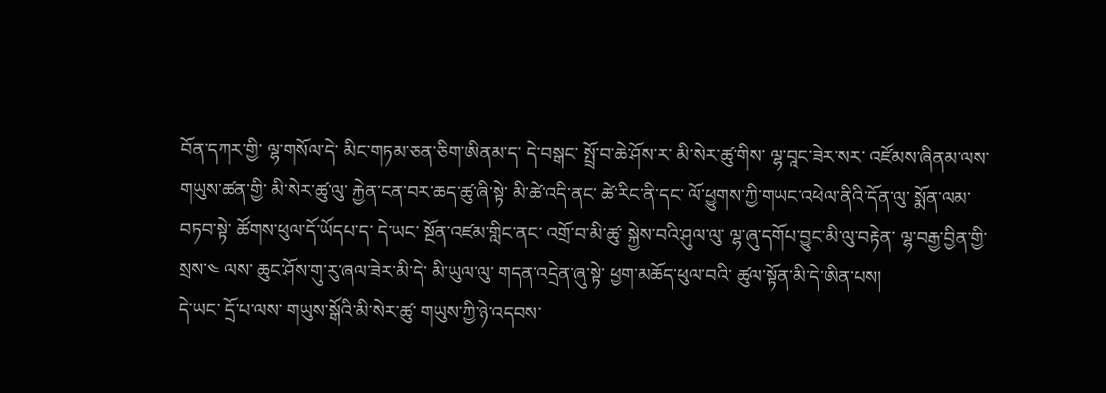བོན་དཀར་གྱི་ ལྷ་གསོལ་དེ་ མིང་གཏམ་ཅན་ཅིག་ཨིནམ་ད་ དེ་བསྒང་ སྤྲོ་བ་ཆེ་ཤོས་ར་ མི་སེར་ཚུ་གིས་ ལྷ་བཱང་ཟེར་སར་ འཛོམས་ཞིནམ་ལས་ གཡུས་ཚན་གྱི་ མི་སེར་ཚུ་ལུ་ རྐྱེན་ངན་བར་ཆད་ཚུ་ཞི་སྟེ་ མི་ཚེ་འདི་ནང་ ཚེ་རིང་ནི་དང་ ལོ་ཕྱུགས་ཀྱི་གཡང་འཕེལ་ནིའི་དོན་ལུ་ སྨོན་ལམ་བཏབ་སྟེ་ ཚོགས་ཕུལ་དོ་ཡོདཔ་ད་ དེ་ཡང་ སྔོན་འཛམ་གླིང་ནང་ འགྲོ་བ་མི་ཚུ་ སྐྱེས་བའི་ཤུལ་ལུ་ ལྷ་ཞུ་དགོཔ་བྱུང་མི་ལུ་བརྟེན་ ལྷ་བརྒྱ་བྱིན་གྱི་སྲས་༤ ལས་ ཆུང་ཤོས་གུ་རུ་ཞལ་ཟེར་མི་དེ་ མི་ཡུལ་ལུ་ གདན་འདྲེན་ཞུ་སྟེ་ ཕྱག་མཆོད་ཕུལ་བའི་ ཚུལ་སྟོན་མི་དེ་ཨིན་པས།
དེ་ཡང་ དྲོ་པ་ལས་ གཡུས་སྒོའི་མི་སེར་ཚུ་ གཡུས་ཀྱི་ཉེ་འདབས་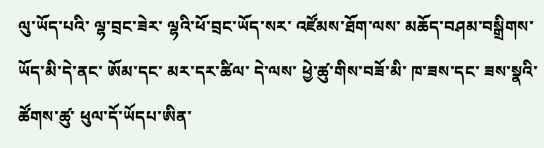ལུ་ཡོད་པའི་ ལྷ་བྲང་ཟེར་ ལྷའི་ཕོ་བྲང་ཡོད་སར་ འཛོམས་ཐོག་ལས་ མཆོད་བཤམ་བསྒྲིགས་ཡོད་མི་དེ་ནང་ ཨོམ་དང་ མར་དར་ཚིལ་ དེ་ལས་ ཕྱེ་ཚུ་གིས་བཟོ་མི་ ཁ་ཟས་དང་ ཟས་སྣའི་ཚོགས་ཚུ་ ཕུལ་དོ་ཡོདཔ་ཨིན་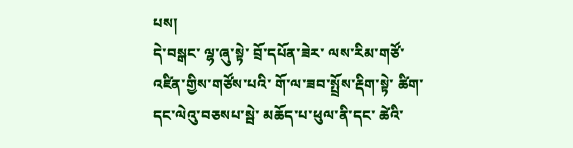པས།
དེ་བསྒང་ ལྷ་ཞུ་སྟེ་ བྲོ་དཔོན་ཟེར་ ལས་རིམ་གཙོ་འཛིན་གྱིས་གཙོས་པའི་ གོ་ལ་ཟབ་སྤྲོས་རྡིག་སྟེ་ ཚིག་དང་ལེའུ་བཅསཔ་སྦེ་ མཆོད་པ་ཕུལ་ནི་དང་ ཚེའི་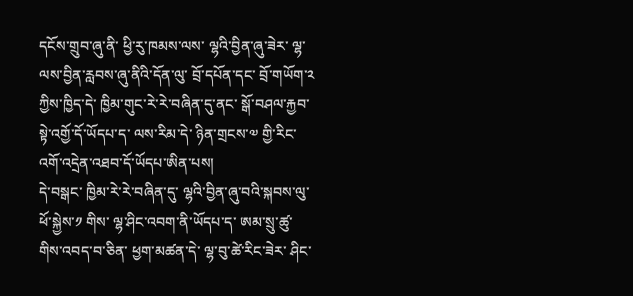དངོས་གྲུབ་ཞུ་ནི་ ཕྱི་རུ་ཁམས་ལས་ ལྷའི་བྱིན་ཞུ་ཟེར་ ལྷ་ལས་བྱིན་རླབས་ཞུ་ནིའི་དོན་ལུ་ བྲོ་དཔོན་དང་ བྲོ་གཡོག་༢ ཀྱིས་ཁྱིད་དེ་ ཁྱིམ་གུང་རེ་རེ་བཞིན་དུ་ནང་ སྒོ་བཤལ་རྐྱབ་སྟེ་འགྱོ་དོ་ཡོདཔ་ད་ ལས་རིམ་དེ་ ཉིན་གྲངས་༧ གྱི་རིང་ འགོ་འདྲེན་འཐབ་དོ་ཡོདཔ་ཨིན་པས།
དེ་བསྒང་ ཁྱིམ་རེ་རེ་བཞིན་དུ་ ལྷའི་བྱིན་ཞུ་བའི་སྐབས་ལུ་ ཕོ་སྐྱེས་༡ གིས་ ལྷ་ཤིང་འབག་ནི་ཡོདཔ་ད་ ཨམ་སྲུ་ཚུ་གིས་འབད་བ་ཅིན་ ཕྱག་མཚན་དེ་ ལྷ་བུ་ཚེ་རིང་ཟེར་ ཤིང་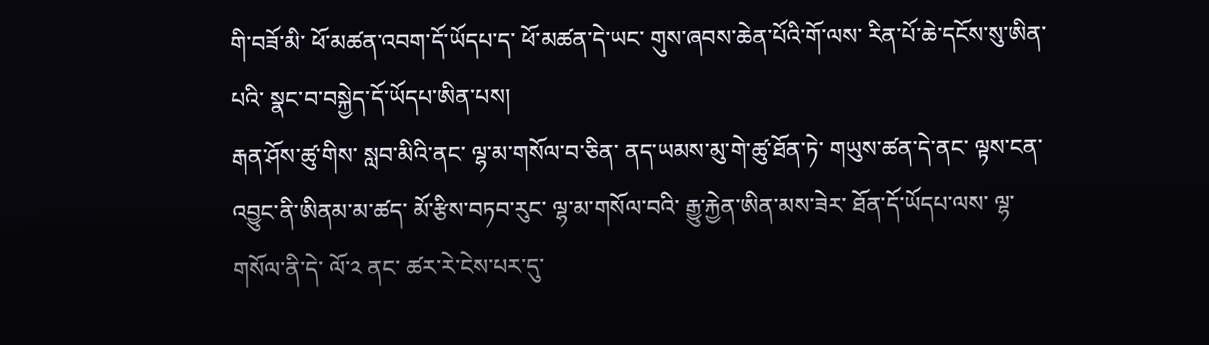གི་བཟོ་མི་ ཕོ་མཚན་འབག་དོ་ཡོདཔ་ད་ ཕོ་མཚན་དེ་ཡང་ གུས་ཞབས་ཆེན་པོའི་གོ་ལས་ རིན་པོ་ཆེ་དངོས་སུ་ཨིན་པའི་ སྣང་བ་བསྐྱེད་དོ་ཡོདཔ་ཨིན་པས།
རྒན་ཤོས་ཚུ་གིས་ སླབ་མིའི་ནང་ ལྷ་མ་གསོལ་བ་ཅིན་ ནད་ཡམས་མུ་གེ་ཚུ་ཐོན་ཏེ་ གཡུས་ཚན་དེ་ནང་ ལྟས་ངན་འབྱུང་ནི་ཨིནམ་མ་ཚད་ མོ་རྩིས་བཏབ་རུང་ ལྷ་མ་གསོལ་བའི་ རྒྱུ་རྐྱེན་ཨིན་མས་ཟེར་ ཐོན་དོ་ཡོདཔ་ལས་ ལྷ་གསོལ་ནི་དེ་ ལོ་༢ ནང་ ཚར་རེ་ངེས་པར་དུ་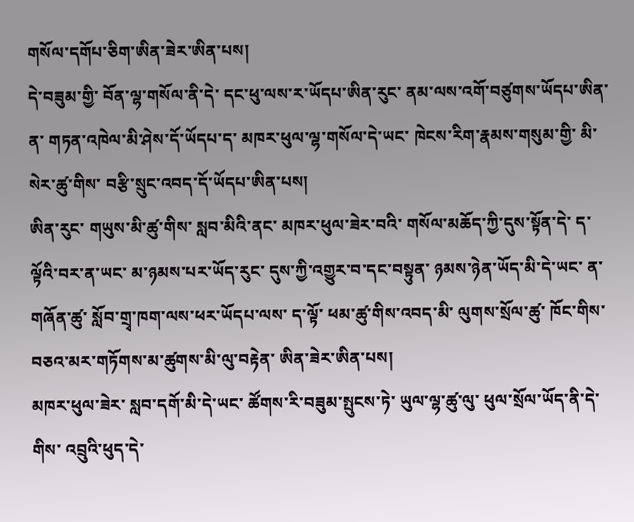གསོལ་དགོཔ་ཅིག་ཨིན་ཟེར་ཨིན་པས།
དེ་བཟུམ་གྱི་ བོན་ལྷ་གསོལ་ནི་དེ་ དང་ཕུ་ལས་ར་ཡོདཔ་ཨིན་རུང་ ནམ་ལས་འགོ་བཙུགས་ཡོདཔ་ཨིན་ན་ གཏན་འཁེལ་མི་ཤེས་དོ་ཡོདཔ་ད་ མཁར་ཕུལ་ལྷ་གསོལ་དེ་ཡང་ ཁེངས་རིག་རྣམས་གསུམ་གྱི་ མི་སེར་ཚུ་གིས་ བརྩི་སྲུང་འབད་དོ་ཡོདཔ་ཨིན་པས།
ཨིན་རུང་ གཡུས་མི་ཚུ་གིས་ སླབ་མིའི་ནང་ མཁར་ཕུལ་ཟེར་བའི་ གསོལ་མཆོད་ཀྱི་དུས་སྟོན་དེ་ ད་ལྟོའི་བར་ན་ཡང་ མ་ཉམས་པར་ཡོད་རུང་ དུས་ཀྱི་འགྱུར་བ་དང་བསྟུན་ ཉམས་ཉེན་ཡོད་མི་དེ་ཡང་ ན་གཞོན་ཚུ་ སློབ་གྲྭ་ཁག་ལས་ཕར་ཡོདཔ་ལས་ ད་ལྟོ་ ཕམ་ཚུ་གིས་འབད་མི་ ལུགས་སྲོལ་ཚུ་ ཁོང་གིས་ བཅའ་མར་གཏོགས་མ་ཚུགས་མི་ལུ་བརྟེན་ ཨིན་ཟེར་ཨིན་པས།
མཁར་ཕུལ་ཟེར་ སླབ་དགོ་མི་དེ་ཡང་ ཚོགས་རི་བཟུམ་སྤུངས་ཏེ་ ཡུལ་ལྷ་ཚུ་ལུ་ ཕུལ་སྲོལ་ཡོད་ནི་དེ་གིས་ འབྲུའི་ཕུད་དེ་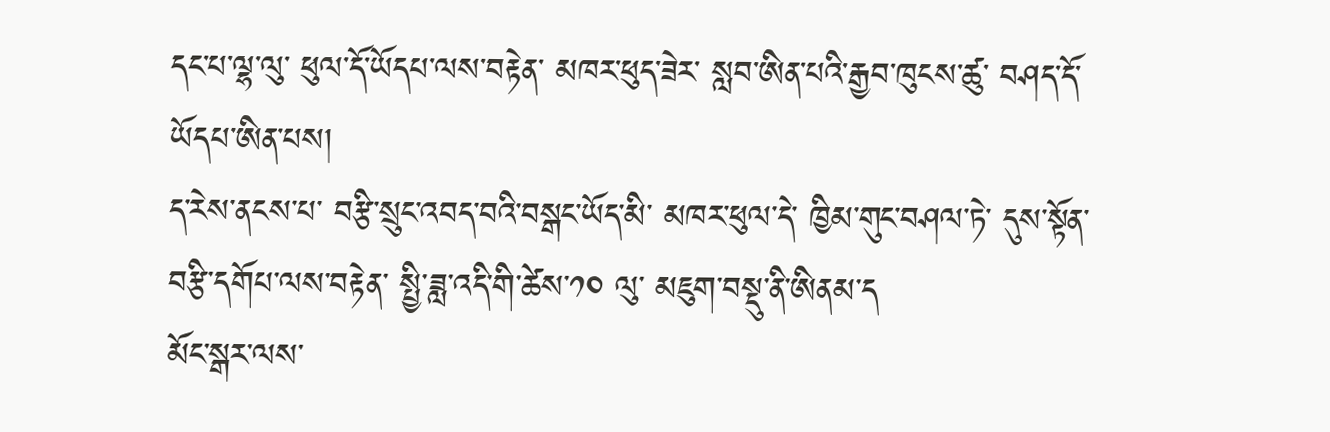དང་པ་ལྷ་ལུ་ ཕུལ་དོ་ཡོདཔ་ལས་བརྟེན་ མཁར་ཕུད་ཟེར་ སླབ་ཨིན་པའི་རྒྱབ་ཁུངས་ཚུ་ བཤད་དོ་ཡོདཔ་ཨིན་པས།
ད་རེས་ནངས་པ་ བརྩི་སྲུང་འབད་བའི་བསྒང་ཡོད་མི་ མཁར་ཕུལ་དེ་ ཁྱིམ་གུང་བཤལ་ཏེ་ དུས་སྟོན་བརྩི་དགོཔ་ལས་བརྟེན་ སྤྱི་ཟླ་འདི་གི་ཚེས་༡༠ ལུ་ མཇུག་བསྡུ་ནི་ཨིནམ་ད
མོང་སྒར་ལས་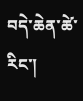བདེ་ཆེན་ཚེ་རིང་།